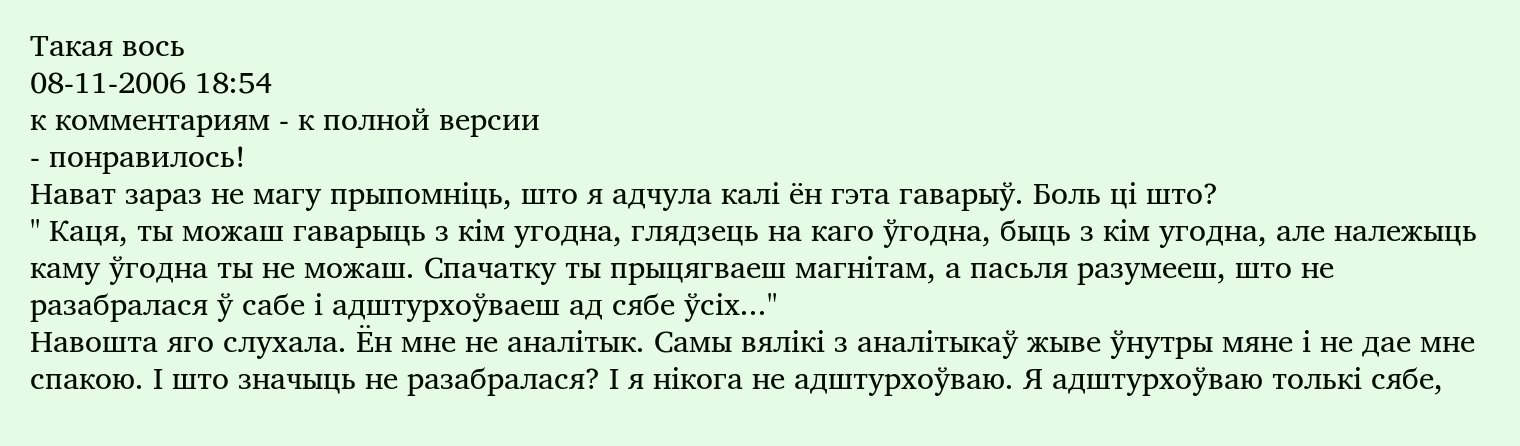Такая вось
08-11-2006 18:54
к комментариям - к полной версии
- понравилось!
Нават зараз не магу прыпомніць, што я адчула калі ён гэта гаварыў. Боль ці што?
" Каця, ты можаш гаварыць з кім угодна, глядзець на каго ўгодна, быць з кім угодна, але належыць каму ўгодна ты не можаш. Спачатку ты прыцягваеш магнітам, а пасьля разумееш, што не разабралася ў сабе і адштурхоўваеш ад сябе ўсіх..."
Навошта яго слухала. Ён мне не аналітык. Самы вялікі з аналітыкаў жыве ўнутры мяне і не дае мне спакою. І што значыць не разабралася? І я нікога не адштурхоўваю. Я адштурхоўваю толькі сябе,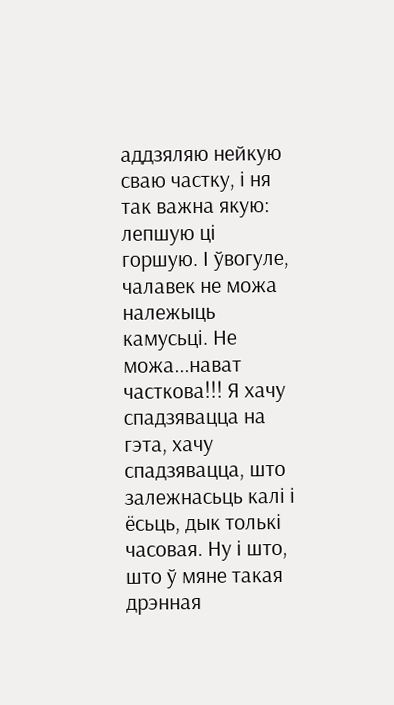аддзяляю нейкую сваю частку, і ня так важна якую: лепшую ці горшую. І ўвогуле, чалавек не можа належыць камусьці. Не можа...нават часткова!!! Я хачу спадзявацца на гэта, хачу спадзявацца, што залежнасьць калі і ёсьць, дык толькі часовая. Ну і што, што ў мяне такая дрэнная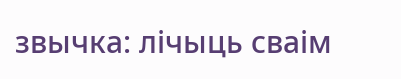звычка: лічыць сваім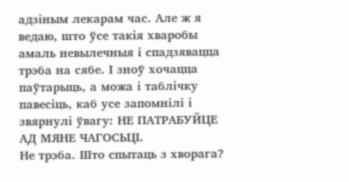адзіным лекарам час. Але ж я ведаю, што ўсе такія хваробы амаль невылечныя і спадзявацца трэба на сябе. І зноў хочацца паўтарыць, а можа і таблічку павесіць, каб усе запомнілі і звярнулі ўвагу: НЕ ПАТРАБУЙЦЕ АД МЯНЕ ЧАГОСЬЦІ.
Не трэба. Што спытаць з хворага?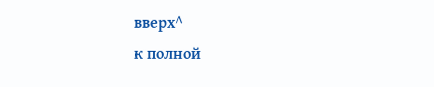вверх^
к полной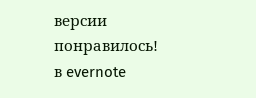версии
понравилось!
в evernote